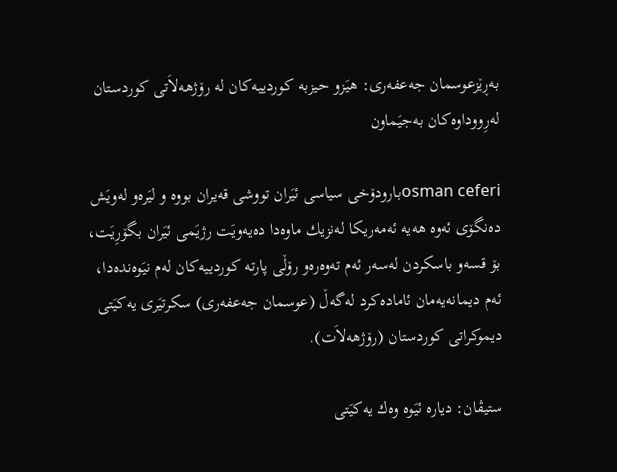به‌ڕێزعوسمان جه‌عفه‌رى: هیَزو حیزبه‌ كوردییه‌كان له‌ رۆژهه‌لاَتى كوردستان له‌رِووداوه‌كان به‌جیَماون

osman ceferiبارودۆخى سیاسى ئیَران تووشى قه‌یران بووه‌ و لیَره‌و له‌ویَش ده‌نگۆى ئه‌وه‌ هه‌یه‌ ئه‌مه‌ریكا له‌نزیك ماوه‌دا ده‌یه‌ویَت رژیَمى ئیَران بگۆرِیَت، بۆ قسه‌و باسكردن له‌سه‌ر ئه‌م ته‌وه‌ره‌و رۆڵى پارته‌ كوردییه‌كان له‌م نیَوه‌نده‌دا، ئه‌م دیمانه‌یه‌مان ئاماده‌كرد له‌گه‌ڵ (عوسمان جه‌عفه‌رى) سكرتیَرى یه‌كیَتى دیموكراتى كوردستان (رۆژهه‌لاَت).

ستیڤان: دیاره‌ ئیَوه‌ وه‌ك یه‌كیَتى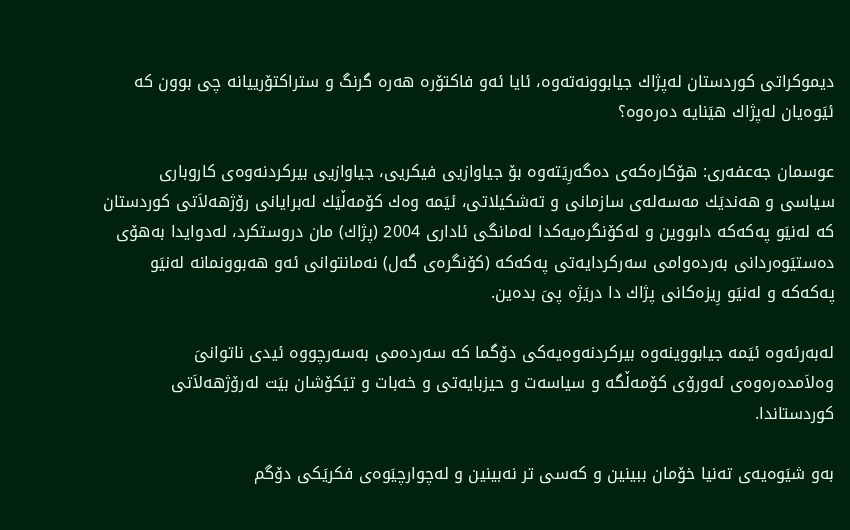دیموكراتى كوردستان له‌پژاك جیابوونه‌ته‌وه‌، ئایا ئه‌و فاكتۆره‌ هه‌ره‌ گرنگ و ستراكتۆرییانه‌ چى بوون كه‌ ئیَوه‌یان له‌پژاك هیَنایه‌ ده‌ره‌وه‌؟

عوسمان جه‌عفه‌رى: هۆكاره‌كه‌ى ده‌گه‌رِیَته‌وه‌ بۆ جیاوازیى فیكریى، جیاوازیى بیركردنه‌وه‌ى كاروبارى سیاسى و هه‌ندیَك مه‌سه‌له‌ى سازمانى و ته‌شكیلاتى، ئیَمه‌ وه‌ك كۆمه‌ڵیَك له‌برایانى رۆژهه‌لاَتى كوردستان كه‌ له‌نیَو په‌كه‌كه‌ دابووین و له‌كۆنگره‌یه‌كدا له‌مانگى ئادارى 2004 (پژاك) مان دروستكرد، له‌دوایدا به‌هۆى ده‌ستیَوه‌ردانى به‌رده‌وامى سه‌ركردایه‌تى په‌كه‌كه‌ (كۆنگره‌ى گه‌ل) نه‌مانتوانى ئه‌و هه‌بوونمانه‌ له‌نیَو په‌كه‌كه‌ و له‌نیَو رِیزه‌كانى پژاك دا دریَژه‌ پىَ بده‌ین.

له‌به‌رئه‌وه‌ ئیَمه‌ جیابووینه‌وه‌ بیركردنه‌وه‌یه‌كى دۆگما كه‌ سه‌رده‌مى به‌سه‌رچووه‌ ئیدى ناتوانىَ وه‌لاَمده‌ره‌وه‌ى ئه‌ورۆى كۆمه‌ڵگه‌ و سیاسه‌ت و حیزبایه‌تى و خه‌بات و تیَكۆشان بیَت له‌رۆژهه‌لاَتى كوردستاندا.

به‌و شیَوه‌یه‌ى ته‌نیا خۆمان ببینین و كه‌سى تر نه‌بینین و له‌چوارچیَوه‌ى فكریَكى دۆگم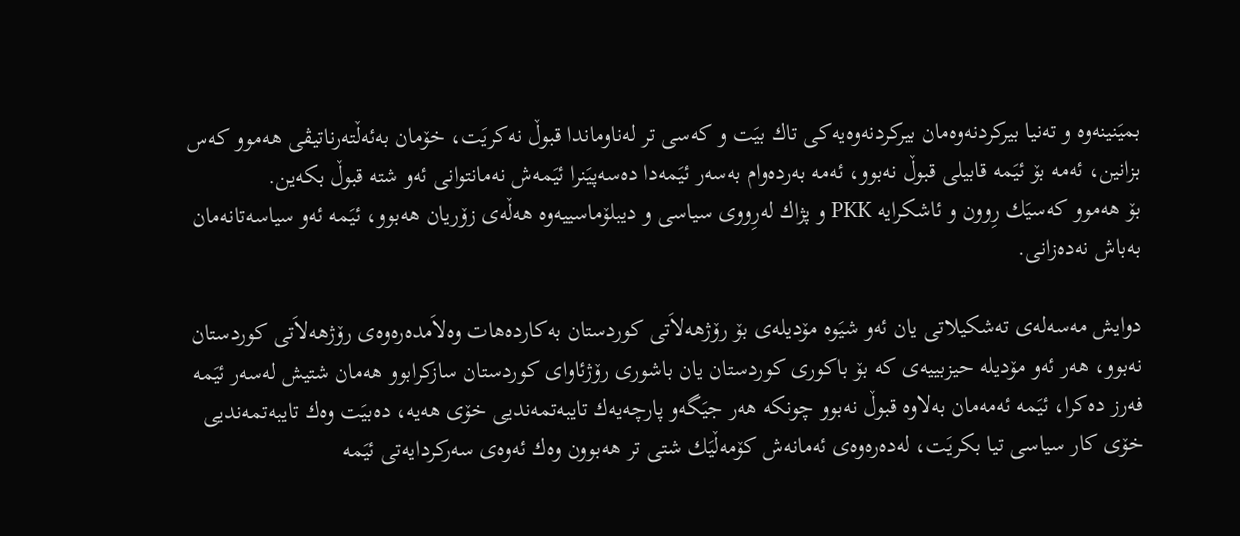بمیَنینه‌وه‌ و ته‌نیا بیركردنه‌وه‌مان بیركردنه‌وه‌یه‌كى تاك بیَت و كه‌سى تر له‌ناوماندا قبوڵ نه‌كریَت، خۆمان به‌ئه‌ڵته‌رناتیڤى هه‌موو كه‌س بزانین، ئه‌مه‌ بۆ ئیَمه‌ قابیلى قبوڵ نه‌بوو، ئه‌مه‌ به‌رده‌وام به‌سه‌ر ئیَمه‌دا ده‌سه‌پیَنرا ئیَمه‌ش نه‌مانتوانى ئه‌و شته‌ قبوڵ بكه‌ین.
بۆ هه‌موو كه‌سیَك رِوون و ئاشكرایه‌ PKK و پژاك له‌رِووى سیاسى و دیبلۆماسییه‌وه‌ هه‌ڵه‌ى زۆریان هه‌بوو، ئیَمه‌ ئه‌و سیاسه‌تانه‌مان به‌باش نه‌ده‌زانى.

دوایش مه‌سه‌له‌ى ته‌شكیلاتى یان ئه‌و شیَوه‌ مۆدیله‌ى بۆ رۆژهه‌لاَتى كوردستان به‌كارده‌هات وه‌لاَمده‌ره‌وه‌ى رۆژهه‌لاَتى كوردستان نه‌بوو، هه‌ر ئه‌و مۆدیله‌ حیزبییه‌ى كه‌ بۆ باكورى كوردستان یان باشورى رۆژئاواى كوردستان سازكرابوو هه‌مان شتیش له‌سه‌ر ئیَمه‌ فه‌رز ده‌كرا، ئیَمه‌ ئه‌مه‌مان به‌لاوه‌ قبوڵ نه‌بوو چونكه‌ هه‌ر جیَگه‌و پارچه‌یه‌ك تایبه‌تمه‌ندیى خۆى هه‌یه‌، ده‌بیَت وه‌ك تایبه‌تمه‌ندیى خۆى كار سیاسى تیا بكریَت، له‌ده‌ره‌وه‌ى ئه‌مانه‌ش كۆمه‌ڵیَك شتى تر هه‌بوون وه‌ك ئه‌وه‌ى سه‌ركردایه‌تى ئیَمه‌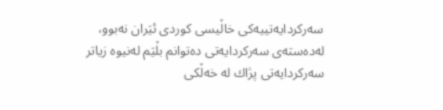سه‌ركردایه‌تییه‌كى خاڵیسى كوردى ئیَران نه‌بوو، له‌ده‌سته‌ى سه‌ركردایه‌تى ده‌توانم بڵیَم له‌نیوه‌ زیاتر سه‌ركردایه‌تى پژاك له‌ خه‌ڵكى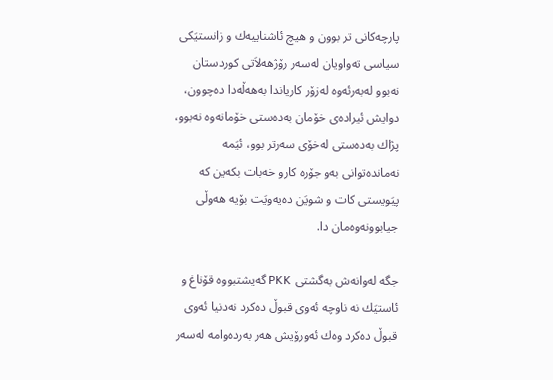پارچه‌كانى تر بوون و هیچ ئاشناییه‌ك و زانستیَكى سیاسى ته‌واویان له‌سه‌ر رۆژهه‌لاَتى كوردستان نه‌بوو له‌به‌رئه‌وه‌ له‌زۆر كاریاندا به‌هه‌ڵه‌دا ده‌چوون، دوایش ئیراده‌ى خۆمان به‌ده‌ستى خۆمانه‌وه‌ نه‌بوو، پژاك به‌ده‌ستى له‌خۆى سه‌رتر بوو، ئیَمه‌ نه‌مانده‌توانى به‌و جۆره‌ كارو خه‌بات بكه‌ین كه‌ پیَویستى كات و شویَن ده‌یه‌ویَت بۆیه‌ هه‌وڵى جیابوونه‌وه‌مان دا.

جگه‌ له‌وانه‌ش به‌گشتى PKK گه‌یشتبووه‌ قۆناغ و ئاستیَك نه‌ ناوچه‌ ئه‌وى قبوڵ ده‌كرد نه‌دنیا ئه‌وى قبوڵ ده‌كرد وه‌ك ئه‌ورۆیش هه‌ر به‌رده‌وامه‌ له‌سه‌ر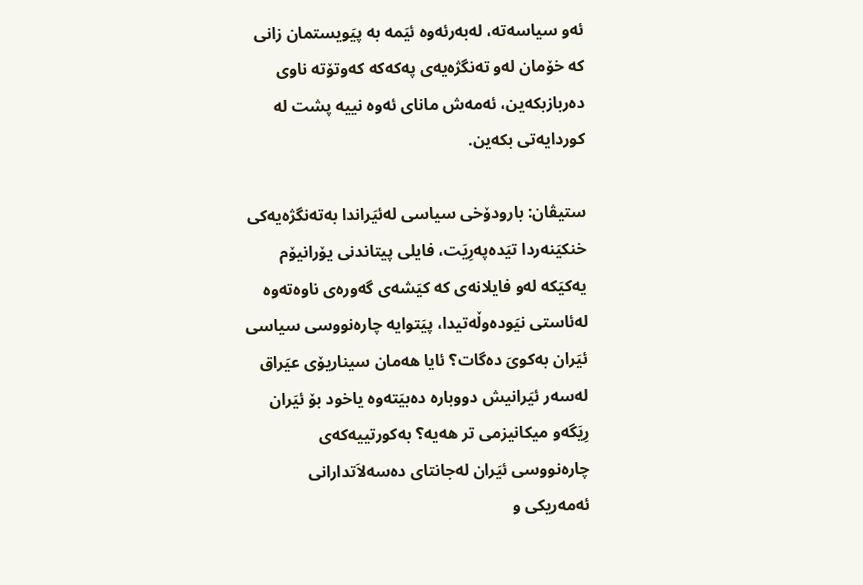ئه‌و سیاسه‌ته‌، له‌به‌رئه‌وه‌ ئیَمه‌ به‌ پیَویستمان زانى كه‌ خۆمان له‌و ته‌نگژه‌یه‌ى په‌كه‌كه‌ كه‌وتۆته‌ ناوى ده‌ربازبكه‌ین، ئه‌مه‌ش ماناى ئه‌وه‌ نییه‌ پشت له‌ كوردایه‌تى بكه‌ین.

ستیڤان: بارودۆخى سیاسى له‌ئیَراندا به‌ته‌نگژه‌یه‌كى خنكیَنه‌ردا تیَده‌په‌رِیَت، فایلى پیتاندنى یۆرانیۆم یه‌كیَكه‌ له‌و فایلانه‌ى كه‌ كیَشه‌ى گه‌وره‌ى ناوه‌ته‌وه‌ له‌ئاستى نیَوده‌وڵه‌تیدا، پیَتوایه‌ چاره‌نووسى سیاسى ئیَران به‌كوىَ ده‌گات؟ ئایا هه‌مان سیناریۆى عیَراق له‌سه‌ر ئیَرانیش دووباره‌ ده‌بیَته‌وه‌ یاخود بۆ ئیَران رِیَگه‌و میكانیزمى تر هه‌یه‌؟ به‌كورتییه‌كه‌ى چاره‌نووسى ئیَران له‌جانتاى ده‌سه‌لاَتدارانى ئه‌مه‌ریكى و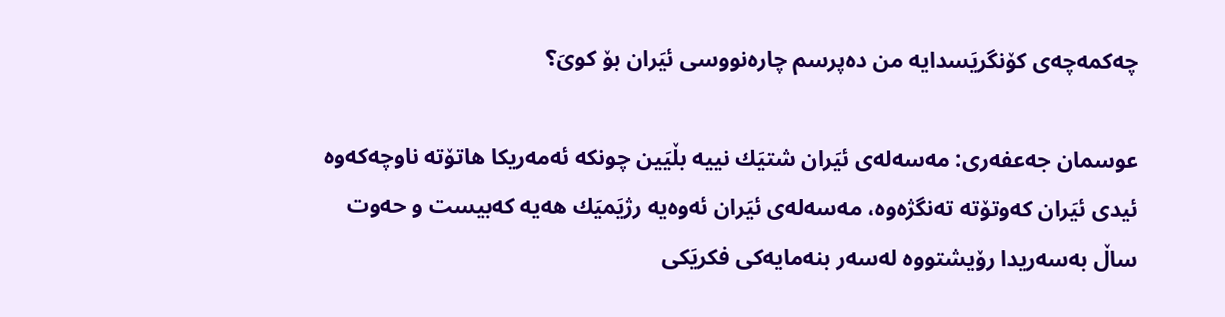چه‌كمه‌چه‌ى كۆنگریَسدایه‌ من ده‌پرسم چاره‌نووسى ئیَران بۆ كوىَ؟

عوسمان جه‌عفه‌رى: مه‌سه‌له‌ى ئیَران شتیَك نییه‌ بڵیَین چونكه‌ ئه‌مه‌ریكا هاتۆته‌ ناوچه‌كه‌وه‌ ئیدى ئیَران كه‌وتۆته‌ ته‌نگژه‌وه‌، مه‌سه‌له‌ى ئیَران ئه‌وه‌یه‌ رژیَمیَك هه‌یه‌ كه‌بیست و حه‌وت ساڵ به‌سه‌ریدا رۆیشتووه‌ له‌سه‌ر بنه‌مایه‌كى فكریَكى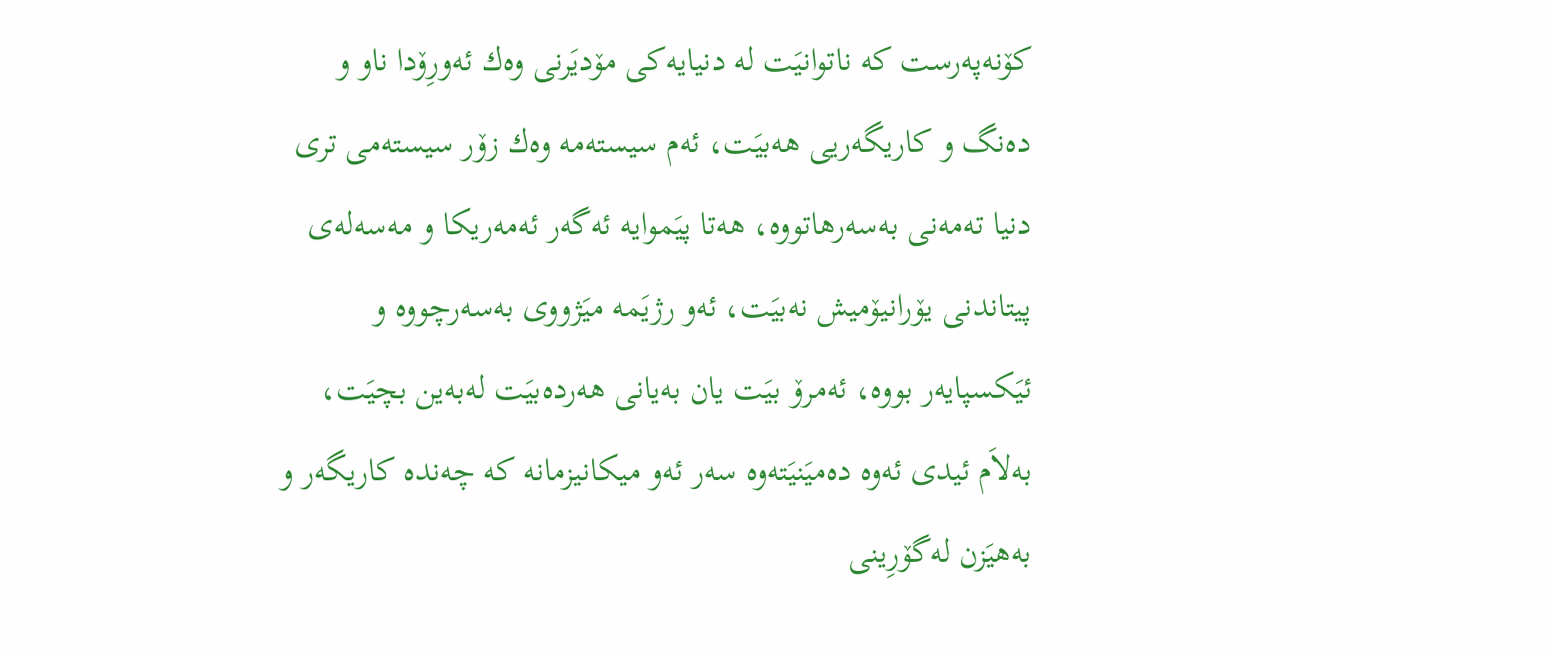كۆنه‌په‌رست كه‌ ناتوانیَت له‌ دنیایه‌كى مۆدیَرنى وه‌ك ئه‌ورِۆدا ناو و ده‌نگ و كاریگه‌ریى هه‌بیَت، ئه‌م سیسته‌مه‌ وه‌ك زۆر سیسته‌مى ترى دنیا ته‌مه‌نى به‌سه‌رهاتووه‌، هه‌تا پیَموایه‌ ئه‌گه‌ر ئه‌مه‌ریكا و مه‌سه‌له‌ى پیتاندنى یۆرانیۆمیش نه‌بیَت، ئه‌و رژیَمه‌ میَژووى به‌سه‌رچووه‌ و ئیَكسپایه‌ر بووه‌، ئه‌مرۆ بیَت یان به‌یانى هه‌رده‌بیَت له‌به‌ین بچیَت، به‌لاَم ئیدى ئه‌وه‌ ده‌میَنیَته‌وه‌ سه‌ر ئه‌و میكانیزمانه‌ كه‌ چه‌نده‌ كاریگه‌ر و به‌هیَزن له‌گۆرِینى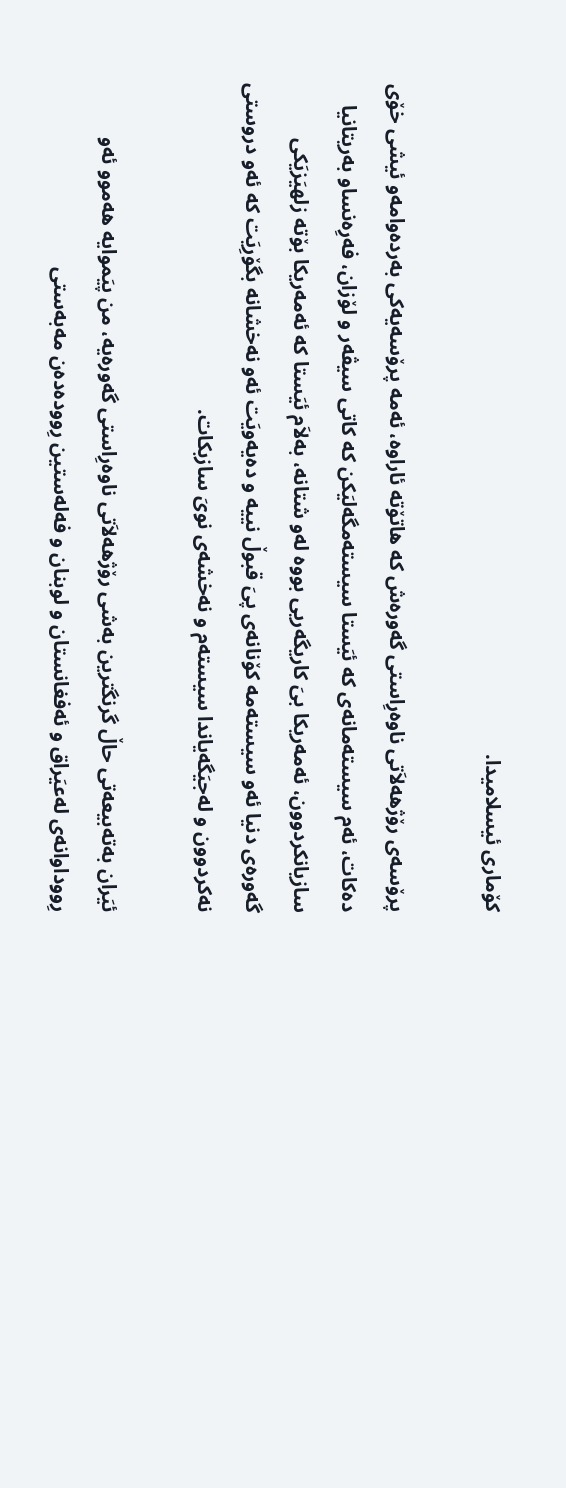كۆمارى ئیسلامیدا.

پرۆسه‌ى رۆژهه‌لاَتى ناوه‌رِاستى گه‌وره‌ش كه‌ هاتۆته‌ ئاراوه‌، ئه‌مه‌ پرۆسه‌یه‌كى به‌رده‌وامه‌و ئیشى خۆى ده‌كات، ئه‌م سیسته‌مانه‌ى كه‌ ئیَستا سیسته‌مگه‌لیَكن كه‌ كاتى سیڤه‌ر و لۆزان، فه‌رِه‌نساو به‌ریتانیا سازیانكردوون، ئه‌مه‌ریكا بىَ كاریگه‌ریى بووه‌ له‌و شتانه‌، به‌لاَم ئیَستا كه‌ ئه‌مه‌ریكا بۆته‌ زلهیَزیَكى گه‌وره‌ى دنیا ئه‌و سیسته‌مه‌ كۆنانه‌ى پىَ قبوڵ نییه‌ و ده‌یه‌ویَت ئه‌و نه‌خشانه‌ بگۆرِیَت كه‌ ئه‌و دروستى نه‌كردوون و له‌جیَگه‌یاندا سیسته‌م و نه‌خشه‌ى نوىَ سازبكات.

ئیَران به‌ته‌بیعه‌تى حاڵ گرنگترین به‌شى رۆژهه‌لاَتى ناوه‌رِاستى گه‌وره‌یه‌، من پیَموایه‌ هه‌موو ئه‌و رِووداوانه‌ى له‌عیَراق و ئه‌فغانستان و لوبنان و فه‌له‌ستین رِووده‌ده‌ن مه‌به‌ستى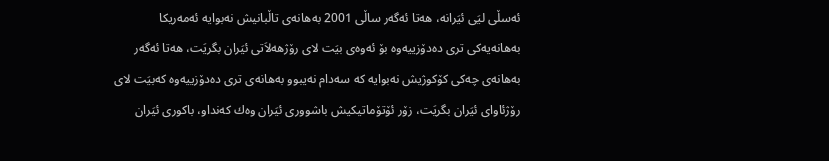ئه‌سڵى لیَى ئیَرانه‌، هه‌تا ئه‌گه‌ر ساڵى 2001 به‌هانه‌ى تاڵبانیش نه‌بوایه‌ ئه‌مه‌ریكا به‌هانه‌یه‌كى ترى ده‌دۆزییه‌وه‌ بۆ ئه‌وه‌ى بیَت لاى رۆژهه‌لاَتى ئیَران بگریَت، هه‌تا ئه‌گه‌ر به‌هانه‌ی چه‌كى كۆكوژیش نه‌بوایه‌ كه‌ سه‌دام نه‌یبوو به‌هانه‌ى ترى ده‌دۆزییه‌وه‌ كه‌بیَت لاى رۆژئاواى ئیَران بگریَت، زۆر ئۆتۆماتیكیش باشوورى ئیَران وه‌ك كه‌نداو، باكورى ئیَران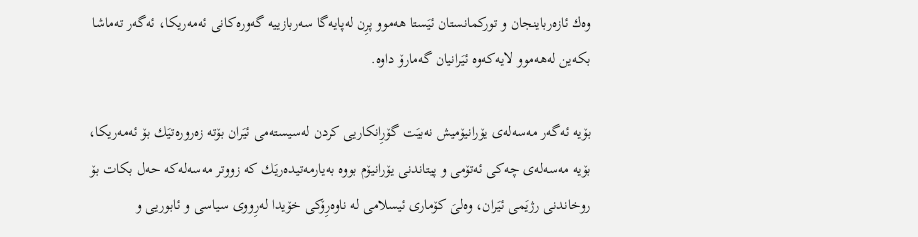وه‌ك ئازه‌رباینجان و توركمانستان ئیَستا هه‌موو پرِن له‌پایه‌گا سه‌ربازییه‌ گه‌وره‌كانى ئه‌مه‌ریكا، ئه‌گه‌ر ته‌ماشا بكه‌ین له‌هه‌موو لایه‌كه‌وه‌ ئیَرانیان گه‌مارۆ داوه‌.

بۆیه‌ ئه‌گه‌ر مه‌سه‌له‌ى یۆرانیۆمیش نه‌بیَت گۆرِانكاریى كردن له‌سیسته‌مى ئیَران بۆته‌ زه‌روره‌تیَك بۆ ئه‌مه‌ریكا، بۆیه‌ مه‌سه‌له‌ى چه‌كى ئه‌تۆمى و پیتاندنى یۆرانیۆم بووه‌ به‌یارمه‌تیده‌ریَك كه‌ زووتر مه‌سه‌له‌كه‌ حه‌ل بكات بۆ روخاندنى رژیَمى ئیَران، وه‌لىَ كۆمارى ئیسلامى له‌ ناوه‌رِۆكى خۆیدا له‌رِووى سیاسى و ئابوریى و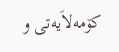كۆمه‌لاَیه‌تى و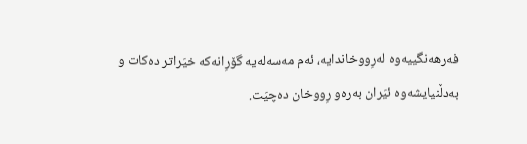فه‌رهه‌نگییه‌وه‌ له‌رِووخاندایه‌، ئه‌م مه‌سه‌له‌یه‌ گۆرِانه‌كه‌ خیَراتر ده‌كات و به‌دڵنیایشه‌وه‌ ئیَران به‌ره‌و رِووخان ده‌چیَت.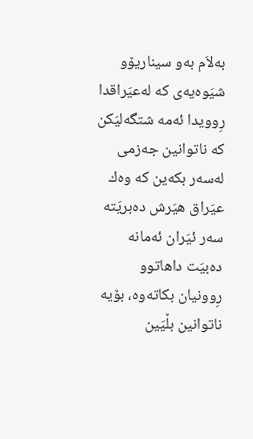به‌لاَم به‌و سیناریۆو شیَوه‌یه‌ى كه‌ له‌عیَراقدا رِوویدا ئه‌مه‌ شتگه‌لیَكن كه‌ ناتوانین جه‌زمى له‌سه‌ر بكه‌ین كه‌ وه‌ك عیَراق هیَرش ده‌بریَته‌ سه‌ر ئیَران ئه‌مانه‌ ده‌بیَت داهاتوو رِوونیان بكاته‌وه‌، بۆیه‌ ناتوانین بڵیَین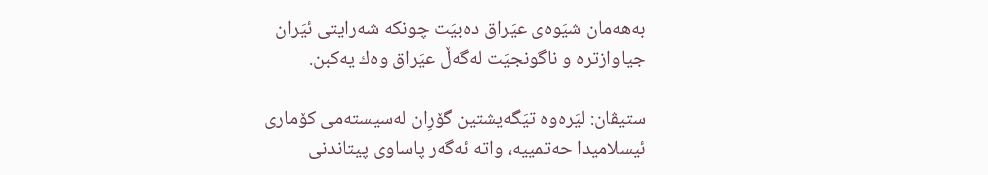به‌هه‌مان شیَوه‌ى عیَراق ده‌بیَت چونكه‌ شه‌رایتى ئیَران جیاوازتره‌ و ناگونجیَت له‌گه‌ڵ عیَراق وه‌ك یه‌كبن.

ستیڤان: لیَره‌وه‌ تیَگه‌یشتین گۆرِان له‌سیسته‌مى كۆمارى ئیسلامیدا حه‌تمییه‌، واته‌ ئه‌گه‌ر پاساوى پیتاندنى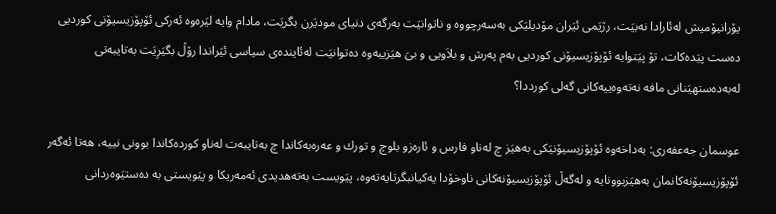یۆرانیۆمیش له‌ئارادا نه‌بیَت، رژیَمى ئیَران مۆدیلیَكى به‌سه‌رچووه‌ و ناتوانیَت به‌رگه‌ى دنیاى مودیَرن بگریَت، مادام وایه‌ لیَره‌وه‌ ئه‌ركى ئۆپۆزیسیۆنى كوردیى ده‌ست پیَده‌كات، تۆ پیَتوایه‌ ئۆپۆزیسیۆنى كوردیى به‌م په‌رش و بلاَویى و بىَ هیَزییه‌وه‌ ده‌توانیَت له‌ئاینده‌ى سیاسى ئیَراندا رۆڵ بگیَرِیَت به‌تایبه‌تى له‌به‌ده‌ستهیَنانى مافه‌ نه‌ته‌وه‌ییه‌كانى گه‌لى كورددا؟

عوسمان جه‌عفه‌رى: به‌داخه‌وه‌ ئۆپۆزیسیۆنیَكى به‌هیَز چ له‌ناو فارس و ئاره‌زو بلوچ و تورك و عه‌ره‌به‌كاندا چ به‌تایبه‌ت له‌ناو كورده‌كاندا بوونى نییه‌، هه‌تا ئه‌گه‌ر ئۆپۆزیسیۆنه‌كانمان به‌هیَزبوونایه‌ و له‌گه‌ڵ ئۆپۆزیسیۆنه‌كانى ناوخۆدا یه‌كیانبگرتایه‌ته‌وه‌، پیَویست به‌ته‌هدیدى ئه‌مه‌ریكا و پیَویستى به‌ ده‌ستیَوه‌ردانى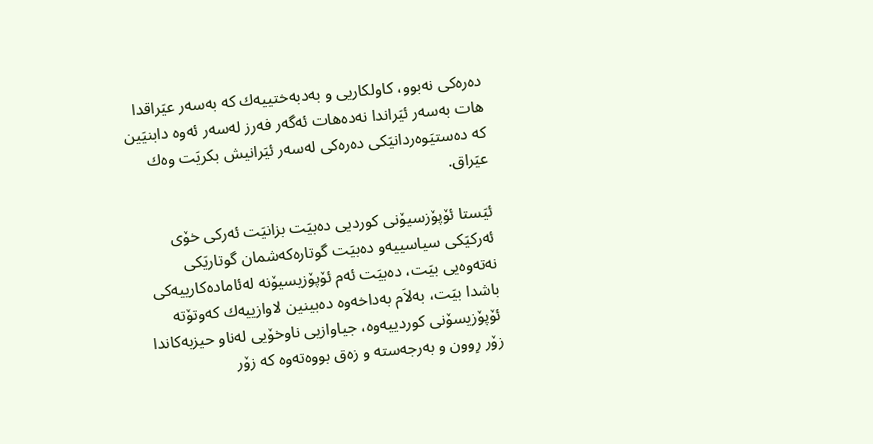ده‌ره‌كى نه‌بوو، كاولكاریى و به‌دبه‌ختییه‌ك كه‌ به‌سه‌ر عیَراقدا هات به‌سه‌ر ئیَراندا نه‌ده‌هات ئه‌گه‌ر فه‌رز له‌سه‌ر ئه‌وه‌ دابنیَین كه‌ ده‌ستیَوه‌ردانیَكى ده‌ره‌كى له‌سه‌ر ئیَرانیش بكریَت وه‌ك عیَراق.

ئیَستا ئۆپۆزسیۆنى كوردیى ده‌بیَت بزانیَت ئه‌ركى خۆى ئه‌ركیَكى سیاسییه‌و ده‌بیَت گوتاره‌كه‌شمان گوتاریَكى نه‌ته‌وه‌یى بیَت، ده‌بیَت ئه‌م ئۆپۆزیسیۆنه‌ له‌ئاماده‌كارییه‌كى باشدا بیَت، به‌لاَم به‌داخه‌وه‌ ده‌بینین لاوازییه‌ك كه‌وتۆته‌ ئۆپۆزیسۆنى كوردییه‌وه‌، جیاوازیى ناوخۆیى له‌ناو حیزبه‌كاندا زۆر رِوون و به‌رجه‌سته‌ و زه‌ق بووه‌ته‌وه‌ كه‌ زۆر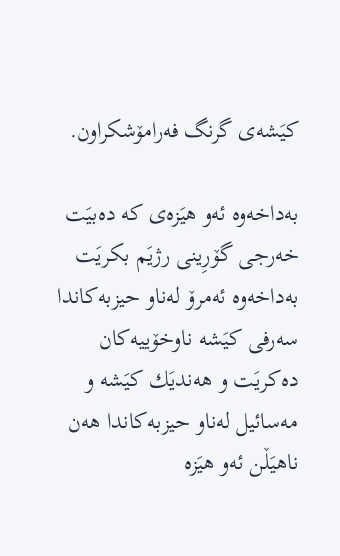كیَشه‌ى گرنگ فه‌رامۆشكراون.

به‌داخه‌وه‌ ئه‌و هیَزه‌ى كه‌ ده‌بیَت خه‌رجى گۆرِینى رژیَم بكریَت به‌داخه‌وه‌ ئه‌مرۆ له‌ناو حیزبه‌كاندا سه‌رفى كیَشه‌ ناوخۆییه‌كان ده‌كریَت و هه‌ندیَك كیَشه‌ و مه‌سائیل له‌ناو حیزبه‌كاندا هه‌ن ناهیَڵن ئه‌و هیَزه‌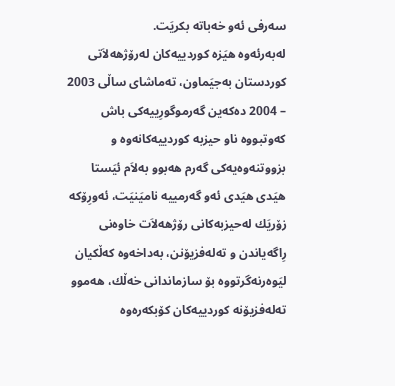سه‌رفى ئه‌و خه‌باته‌ بكریَت.
له‌به‌رئه‌وه‌ هیَزه‌ كوردییه‌كان له‌رۆژهه‌لاَتى كوردستان به‌جیَماون، ته‌ماشاى ساڵى 2003 – 2004 ده‌كه‌ین گه‌رموگورِییه‌كى باش كه‌وتبووه‌ ناو حیزبه‌ كوردییه‌كانه‌وه‌ و بزووتنه‌وه‌یه‌كى گه‌رم هه‌بوو به‌لاَم ئیَستا هیَدى هیَدى ئه‌و گه‌رمییه‌ نامیَنیَت، ئه‌ورِۆكه‌ زۆریَك له‌حیزبه‌كانى رۆژهه‌لاَت خاوه‌نى رِاگه‌یاندن و ته‌له‌فزیۆنن، به‌داخه‌وه‌ كه‌ڵكیان لیَوه‌رنه‌گرتووه‌ بۆ سازماندانى خه‌ڵك، هه‌موو ته‌له‌فزیۆنه‌ كوردییه‌كان كۆبكه‌ره‌وه‌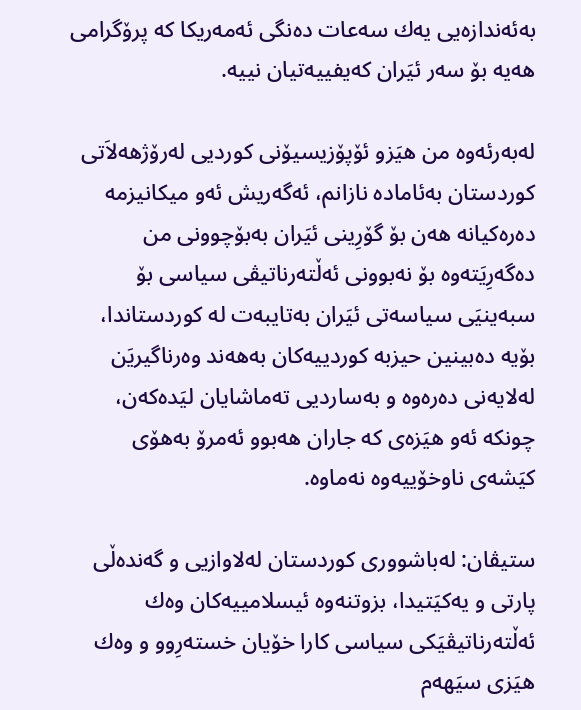به‌ئه‌ندازه‌یى یه‌ك سه‌عات ده‌نگى ئه‌مه‌ریكا كه‌ پرۆگرامى هه‌یه‌ بۆ سه‌ر ئیَران كه‌یفییه‌تیان نییه‌.

له‌به‌رئه‌وه‌ من هیَزو ئۆپۆزیسیۆنى كوردیى له‌رۆژهه‌لاَتى كوردستان به‌ئاماده‌ نازانم، ئه‌گه‌ریش ئه‌و میكانیزمه‌ ده‌ره‌كیانه‌ هه‌ن بۆ گۆرِینى ئیَران به‌بۆچوونى من ده‌گه‌رِیَته‌وه‌ بۆ نه‌بوونى ئه‌ڵته‌رناتیڤى سیاسى بۆ سبه‌ینیَى سیاسه‌تى ئیَران به‌تایبه‌ت له‌ كوردستاندا، بۆیه‌ ده‌بینین حیزبه‌ كوردییه‌كان به‌هه‌ند وه‌رناگیریَن له‌لایه‌نى ده‌ره‌وه‌ و به‌ساردیى ته‌ماشایان لیَده‌كه‌ن، چونكه‌ ئه‌و هیَزه‌ى كه‌ جاران هه‌بوو ئه‌مرۆ به‌هۆى كیَشه‌ى ناوخۆییه‌وه‌ نه‌ماوه‌.

ستیڤان: له‌باشوورى كوردستان له‌لاوازیى و گه‌نده‌ڵى پارتى و یه‌كیَتیدا، بزوتنه‌وه‌ ئیسلامییه‌كان وه‌ك ئه‌ڵته‌رناتیڤیَكى سیاسى كارا خۆیان خسته‌رِوو و وه‌ك هیَزى سیَهه‌م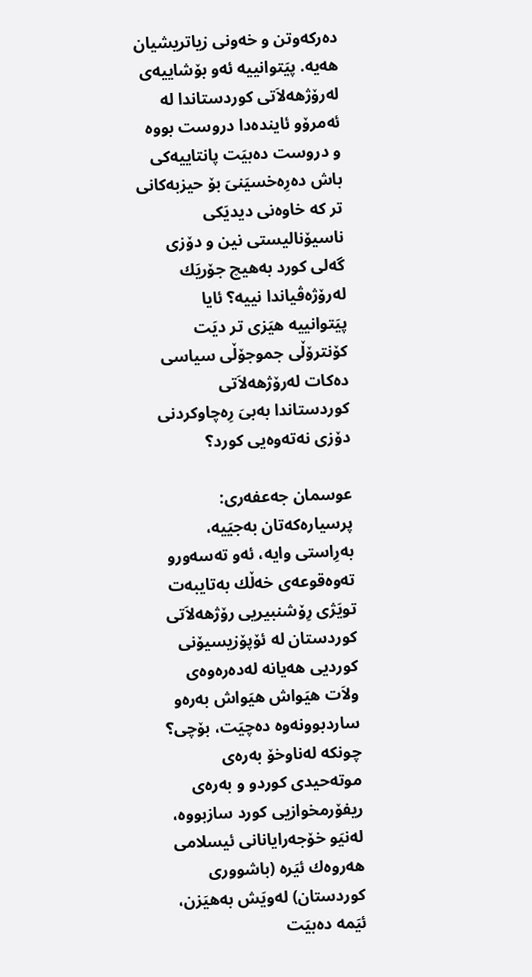ده‌ركه‌وتن و خه‌ونى زیاتریشیان هه‌یه‌. پیَتوانییه‌ ئه‌و بۆشاییه‌ى له‌رۆژهه‌لاَتى كوردستاندا له‌ ئه‌مرۆو ئاینده‌دا دروست بووه‌ و دروست ده‌بیَت پانتاییه‌كى باش ده‌رِه‌خسیَنىَ بۆ حیزبه‌كانى تر كه‌ خاوه‌نى دیدیَكى ناسیۆنالیستى نین و دۆزى گه‌لى كورد به‌هیچ جۆریَك له‌رۆژه‌ڤیاندا نییه‌؟ ئایا پیَتوانییه‌ هیَزى تر دیَت كۆنترۆڵى جموجۆڵى سیاسى ده‌كات له‌رۆژهه‌لاَتى كوردستاندا به‌بىَ رِه‌چاوكردنى دۆزى نه‌ته‌وه‌یى كورد؟

عوسمان جه‌عفه‌رى: پرسیاره‌كه‌تان به‌جیَیه‌، به‌رِاستى وایه‌، ئه‌و ته‌سه‌ورو ته‌وه‌قوعه‌ى خه‌ڵك به‌تایبه‌ت تویَژى رِۆشنبیریى رۆژهه‌لاَتى كوردستان له‌ ئۆپۆزیسیۆنى كوردیى هه‌یانه‌ له‌ده‌ره‌وه‌ى ولاَت هیَواش هیَواش به‌ره‌و ساردبوونه‌وه‌ ده‌چیَت، بۆچى؟
چونكه‌ له‌ناوخۆ به‌ره‌ى موته‌حیدى كوردو و به‌ره‌ى ریفۆرمخوازیى كورد سازبووه‌، له‌نیَو خۆجه‌رایانانى ئیسلامى هه‌روه‌ك ئیَره‌ (باشوورى كوردستان) له‌ویَش به‌هیَزن، ئیَمه‌ ده‌بیَت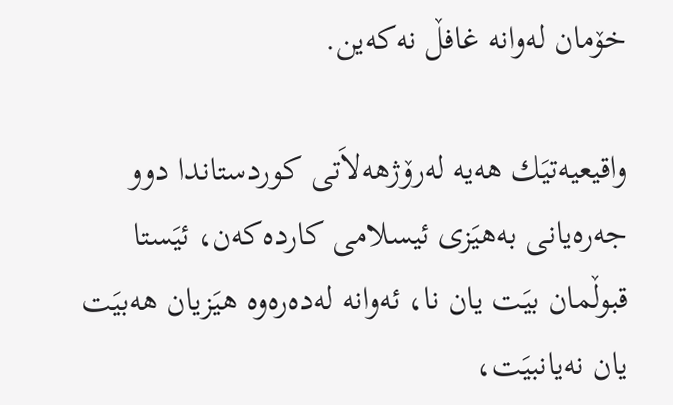خۆمان له‌وانه‌ غافڵ نه‌كه‌ین.

واقیعیه‌تیَك هه‌یه‌ له‌رۆژهه‌لاَتى كوردستاندا دوو جه‌ره‌یانى به‌هیَزى ئیسلامى كارده‌كه‌ن، ئیَستا قبوڵمان بیَت یان نا، ئه‌وانه‌ له‌ده‌ره‌وه‌ هیَزیان هه‌بیَت یان نه‌یانبیَت،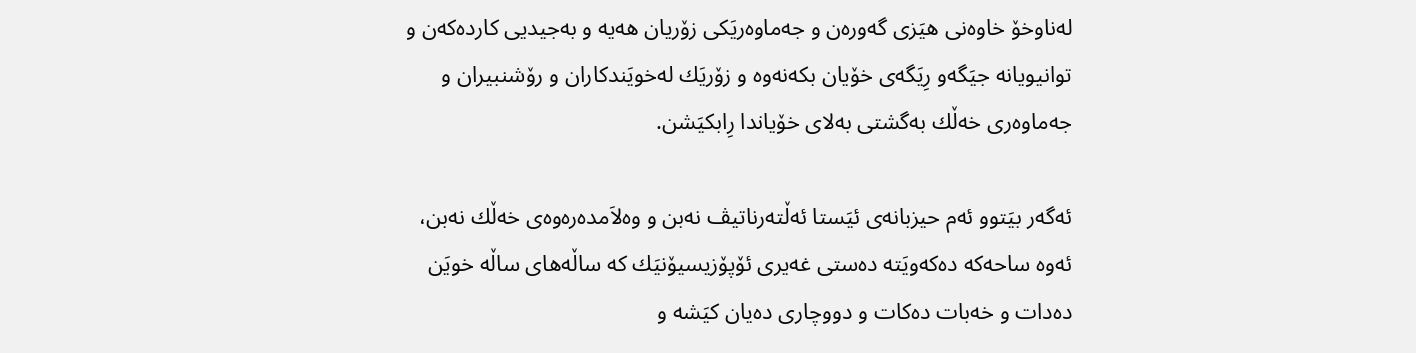له‌ناوخۆ خاوه‌نى هیَزى گه‌وره‌ن و جه‌ماوه‌ریَكى زۆریان هه‌یه‌ و به‌جیدیى كارده‌كه‌ن و توانیویانه‌ جیَگه‌و رِیَگه‌ى خۆیان بكه‌نه‌وه‌ و زۆریَك له‌خویَندكاران و رۆشنبیران و جه‌ماوه‌رى خه‌ڵك به‌گشتى به‌لاى خۆیاندا رِابكیَشن.

ئه‌گه‌ر بیَتوو ئه‌م حیزبانه‌ى ئیَستا ئه‌ڵته‌رناتیڤ نه‌بن و وه‌لاَمده‌ره‌وه‌ى خه‌ڵك نه‌بن، ئه‌وه‌ ساحه‌كه‌ ده‌كه‌ویَته‌ ده‌ستى غه‌یرى ئۆپۆزیسیۆنیَك كه‌ ساڵه‌هاى ساڵه‌ خویَن ده‌دات و خه‌بات ده‌كات و دووچارى ده‌یان كیَشه‌ و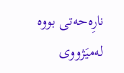نارِه‌حه‌تى بووه‌ له‌میَژووى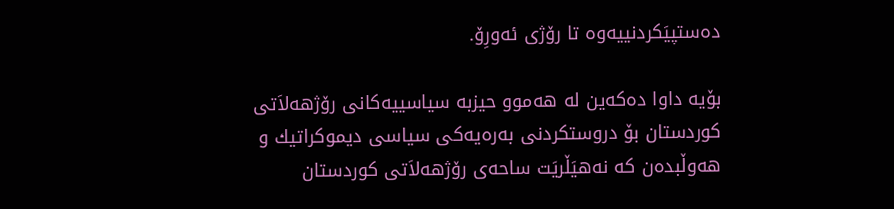ده‌ستپیَكردنییه‌وه‌ تا رۆژى ئه‌ورِۆ.

بۆیه‌ داوا ده‌كه‌ین له‌ هه‌موو حیزبه‌ سیاسییه‌كانى رۆژهه‌لاَتى كوردستان بۆ دروستكردنى به‌ره‌یه‌كى سیاسى دیموكراتیك و هه‌وڵبده‌ن كه‌ نه‌هیَڵریَت ساحه‌ى رۆژهه‌لاَتى كوردستان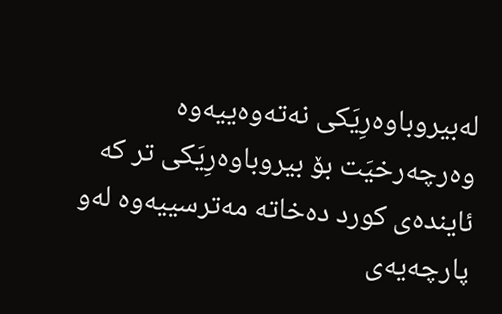له‌بیروباوه‌رِیَكى نه‌ته‌وه‌ییه‌وه‌ وه‌رچه‌رخیَت بۆ بیروباوه‌رِیَكى تر كه‌ ئاینده‌ى كورد ده‌خاته‌ مه‌ترسییه‌وه‌ له‌و پارچه‌یه‌ى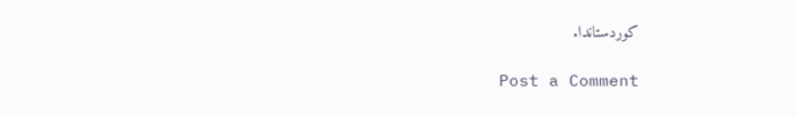كوردستاندا.

Post a Comment